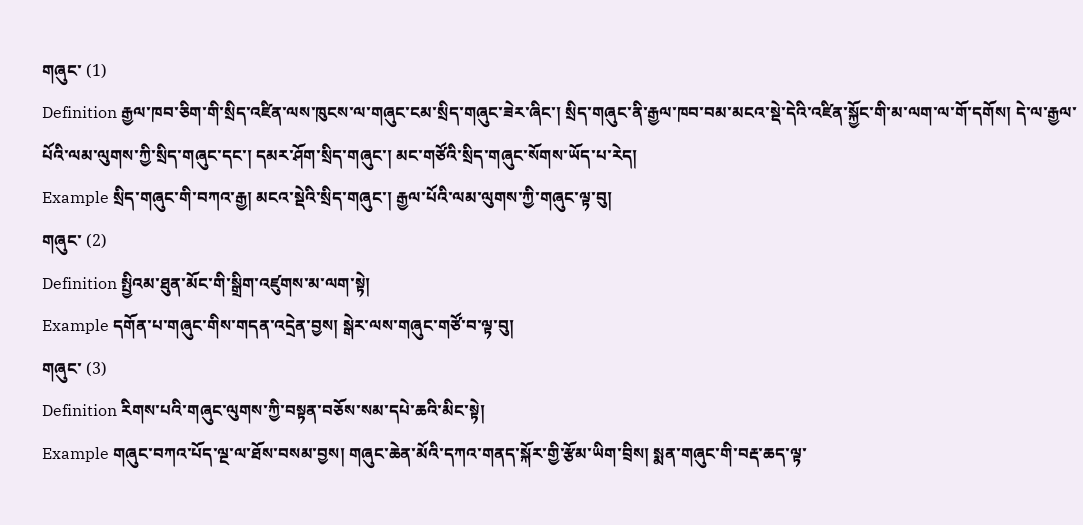གཞུང་ (1)
Definition རྒྱལ་ཁབ་ཅིག་གི་སྲིད་འཛིན་ལས་ཁུངས་ལ་གཞུང་ངམ་སྲིད་གཞུང་ཟེར་ཞིང་། སྲིད་གཞུང་ནི་རྒྱལ་ཁབ་བམ་མངའ་སྡེ་དེའི་འཛིན་སྐྱོང་གི་མ་ལག་ལ་གོ་དགོས། དེ་ལ་རྒྱལ་པོའི་ལམ་ལུགས་ཀྱི་སྲིད་གཞུང་དང་། དམར་ཤོག་སྲིད་གཞུང་། མང་གཙོའི་སྲིད་གཞུང་སོགས་ཡོད་པ་རེད།
Example སྲིད་གཞུང་གི་བཀའ་རྒྱ། མངའ་སྡེའི་སྲིད་གཞུང་། རྒྱལ་པོའི་ལམ་ལུགས་ཀྱི་གཞུང་ལྟ་བུ།
གཞུང་ (2)
Definition སྤྱིའམ་ཐུན་མོང་གི་སྒྲིག་འཛུགས་མ་ལག་སྟེ།
Example དགོན་པ་གཞུང་གིས་གདན་འདྲེན་བྱས། སྒེར་ལས་གཞུང་གཙོ་བ་ལྟ་བུ།
གཞུང་ (3)
Definition རིགས་པའི་གཞུང་ལུགས་ཀྱི་བསྟན་བཅོས་སམ་དཔེ་ཆའི་མིང་སྟེ།
Example གཞུང་བཀའ་པོད་ལྔ་ལ་ཐོས་བསམ་བྱས། གཞུང་ཆེན་མོའི་དཀའ་གནད་སྐོར་གྱི་རྩོམ་ཡིག་བྲིས། སྨན་གཞུང་གི་བརྡ་ཆད་ལྟ་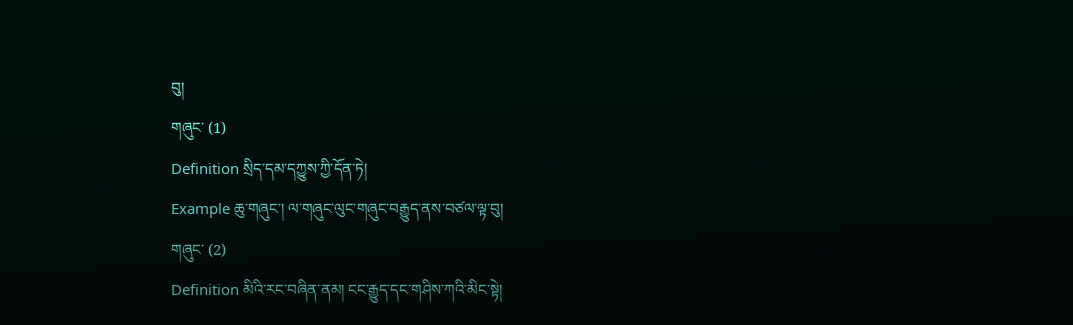བུ།
གཞུང་ (1)
Definition སྲིད་དམ་དཀྱུས་ཀྱི་དོན་ཏེ།
Example ཆུ་གཞུང་། ལ་གཞུང་ལུང་གཞུང་བརྒྱུད་ནས་བཙལ་ལྟ་བུ།
གཞུང་ (2)
Definition མིའི་རང་བཞིན་ནམ། ངང་རྒྱུད་དང་གཤིས་ཀའི་མིང་སྟེ།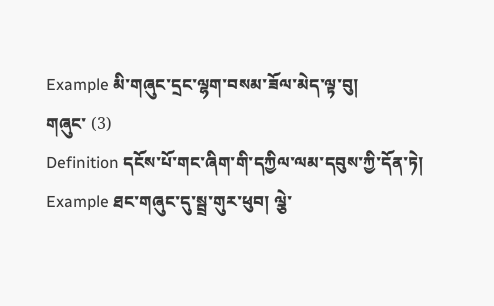Example མི་གཞུང་དྲང་ལྷག་བསམ་ཟོལ་མེད་ལྟ་བུ།
གཞུང་ (3)
Definition དངོས་པོ་གང་ཞིག་གི་དཀྱིལ་ལམ་དབུས་ཀྱི་དོན་ཏེ།
Example ཐང་གཞུང་དུ་སྦྲ་གུར་ཕུབ། ལྕེ་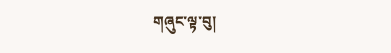གཞུང་ལྟ་བུ།